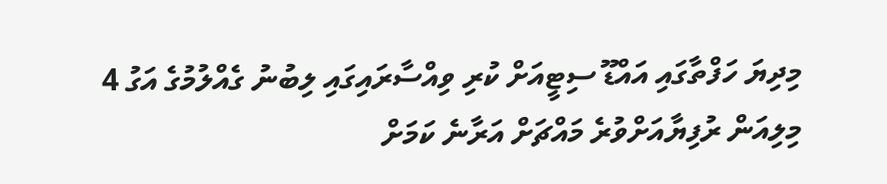މިދިޔަ ހަފްތާގައި އައްޑޫ ސިޓީއަށް ކުރި ވިއްސާރައިގައި ލިބުނު ގެއްލުމުގެ އަގު 4 މިލިއަން ރުފިޔާއަށްވުރެ މައްޗަށް އަރާނެ ކަމަށް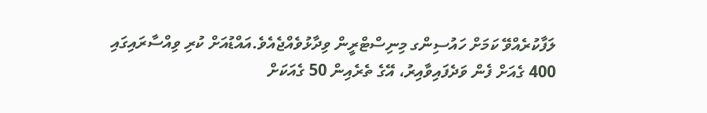ލަފާކުރެއްވޭ ކަމަށް ހައުސިންގ މިނިސްޓްރީން ވިދާޅުވެއްޖެއެވެ.އައްޑުއަށް ކުރި ވިއްސާރައިގައި 400 ގެއަށް ފެން ވަދެފައިވާއިރު، އޭގެ ތެރެއިން 50 ގެއަކަށް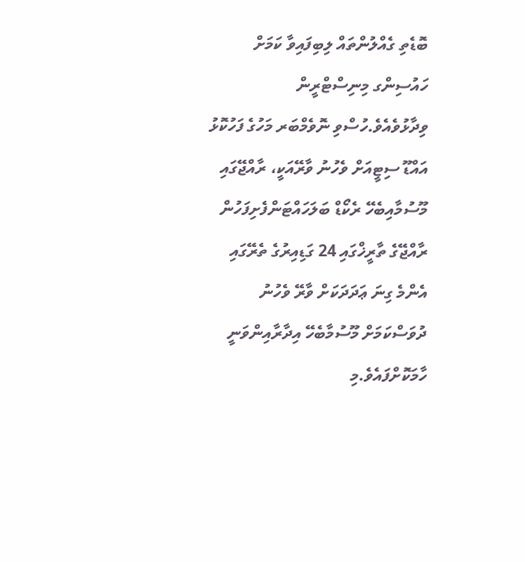ބޮޑެތި ގެއްލުންތައް ލިބިފައިވާ ކަމަށް ހައުސިންގ މިނިސްޓްރީން ވިދާޅުވެއެވެ.ހުސްވި ނޮވެމްބަރ މަހުގެ ފަހުކޮޅު އައްޑޫ ސިޓީއަށް ވެހުނު ވާރޭއަކީ، ރާއްޖޭގައި މޫސުމާއިބެހޭ ރެކޯޑް ބަލަހައްޓަންފެށިފަހުން ރާއްޖޭގެ ތާރީޚްގައި 24 ގަޑިއިރުގެ ތެރޭގައި އެންމެ ގިނަ ޢަދަދަކަށް ވާރޭ ވެހުނު ދުވަސްކަމަށް މޫސުމާބެހޭ އިދާރާއިންވަނީ ހާމަކޮށްފައެވެ.މި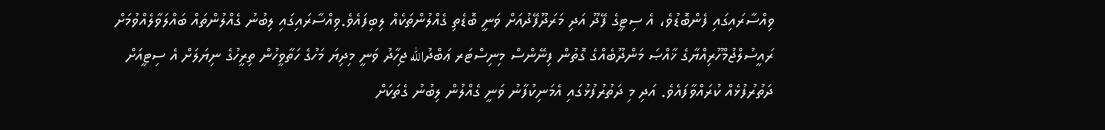ވިއްސާރައިގައި ފެންބޮޑުވެ، އެ ސިޓީގެ ފޭދޫ އަދި މަރަދޫފޭދުއަށް ވަނީ ބޮޑެތި ގެއްލުންތަކެއް ލިބިފައެވެ.ވިއްސާރައިގައި ލިބުނު ގެއްލުންތައް ބައްލަވާލެއްވުމަށް ރައީސުލްޖުމްހޫރިއްޔާގެ ޚާއްޞަ މަންދޫބެއްގެ ގޮތުން ފިނޭންސް މިނިސްޓަރ ޢަބްދުالله ޖިހާދު ވަނީ މިދިޔަ މަހުގެ ހަތާވީހުން ތިރީހުގެ ނިޔަލަށް އެ ސިޓީއަށް ދަތުރުފުޅެއް ކުރައްވާފައެވެ. އަދި މި ދަތުރުފުޅުގައި އެމަނިކުފާނު ވަނީ ގެއްލުން ލިބުނު ގެތަކަށް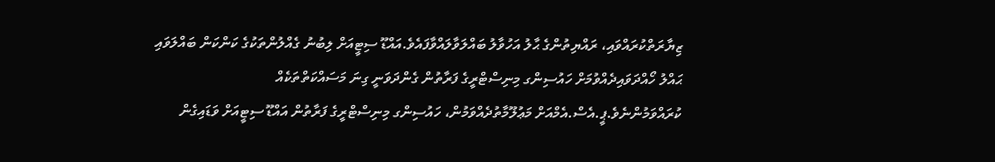ޒިޔާރަތްކުރައްވައި، ރައްޔިތުންގެ ޙާލު އަހުވާލު ބައްލަވާލައްވާފައެވެ.އައްޑޫ ސިޓީއަށް ލިބުނު ގެއްލުންތަކުގެ ކަންކަން ބައްލަވައި ޙައްލު ހޯއްދަވައިދެއްވުމަށް ހައުސިންގ މިނިސްޓްރީގެ ފަރާތުން ގެންދަވަނީ ގިނަ މަސައްކަތްތަކެއް ކުރައްވަމުންނެވެ.ޕީ.އެސް.އެމްއަށް މަޢުލޫމާތުދެއްވަމުން، ހައުސިންގ މިނިސްޓްރީގެ ފަރާތުން އައްޑޫ ސިޓީއަށް ވަޑައިގެން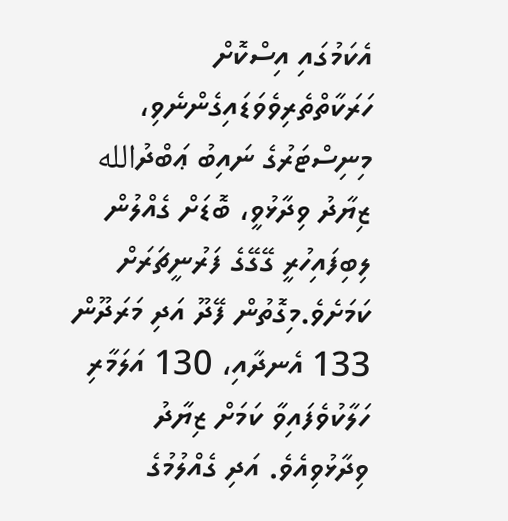އެކަމުގައި އިސްކޮށް ހަރަކާތްތެރިވެވަޑައިގެންނެވި، މިނިސްޓަރުގެ ނައިބު ޢަބްދުالله ޒިޔާދު ވިދާޅުވީ، ބޮޑަށް ގެއްލުން ލިބިފައިހުރީ ގޭގޭގެ ފަރުނީޗަރަށް ކަމަށެވެ.މިގޮތުން ފޭދޫ އަދި މަރަދޫން 133 އެނދާއި، 130 އަލަމާރި ހަލާކުވެފައިވާ ކަމަށް ޒިޔާދު ވިދާޅުވިއެވެ. އަދި ގެއްލުމުގެ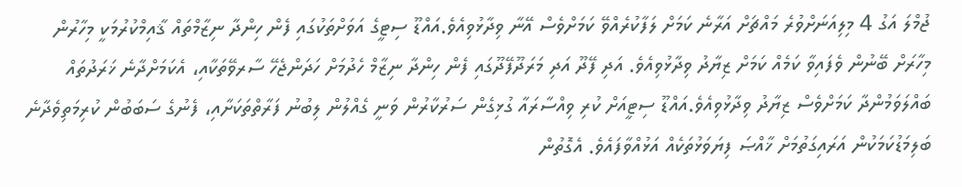ޖުމްލަ އަގު 4 މިލިއަނަށްވުރެ މައްޗަށް އަރާނެ ކަމަށް ލަފާކުރެއްވޭ ކަމަށްވެސް އޭނާ ވިދާޅުވިއެވެ.އައްޑޫ ސިޓީގެ އަވަށްތަކުގައި ފެން ހިންދާ ނިޒާމްތައް ޤާއިމްކުރުމަކީ މިހާރުން މިހާރަށް ބޭނުން ވެފައިވާ ކަމެއް ކަމަށް ޒިޔާދު ވިދާޅުވިއެވެ. އަދި ފޭދޫ އަދި މަރަދޫފޭދޫގައި ފެން ހިންދާ ނިޒާމް ހެދުމަށް ހަދަންޖެހޭ ސާރވޭތަކާއި، އެކަމަށްދާނެ ޚަރަދުތައް ބައްލަވަމުންދާ ކަމަށްވެސް ޒިޔާދު ވިދާޅުވިއެވެ.އައްޑޫ ސިޓީއަށް ކުރި ވިއްސާރައާ ގުޅިގެން ސަރުކާރުން ވަނީ ގެއްލުން ލިބުނު ފަރާތްތަކަށާއި، ފެނުގެ ސަބަބުން ކުރިމަތިވެދާނެ ބަލިމަޑުކަމަކުން އަރައިގަތުމަށް ޚާއްޞަ ފިޔަވަޅުތަކެއް އަޅުއްވާފައެވެ. އެގޮތުން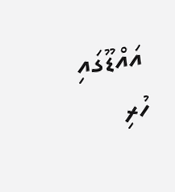އައްޑޫގައި ހުރި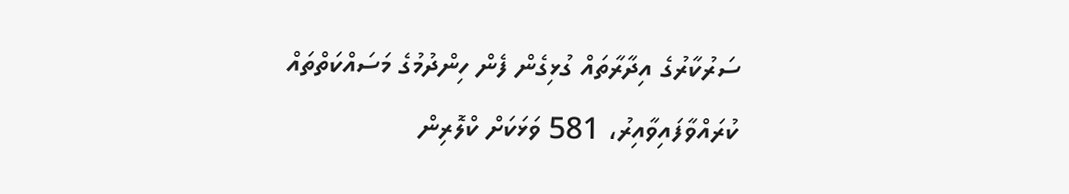ސަރުކާރުގެ އިދާރާތައް ގުޅިގެން ފެން ހިންދުމުގެ މަސައްކަތްތައް ކުރައްވާފައިވާއިރު، 581 ވަޅަކަށް ކްލޮރިން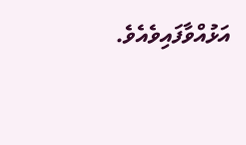އަޅުއްވާފައިވެއެވެ.